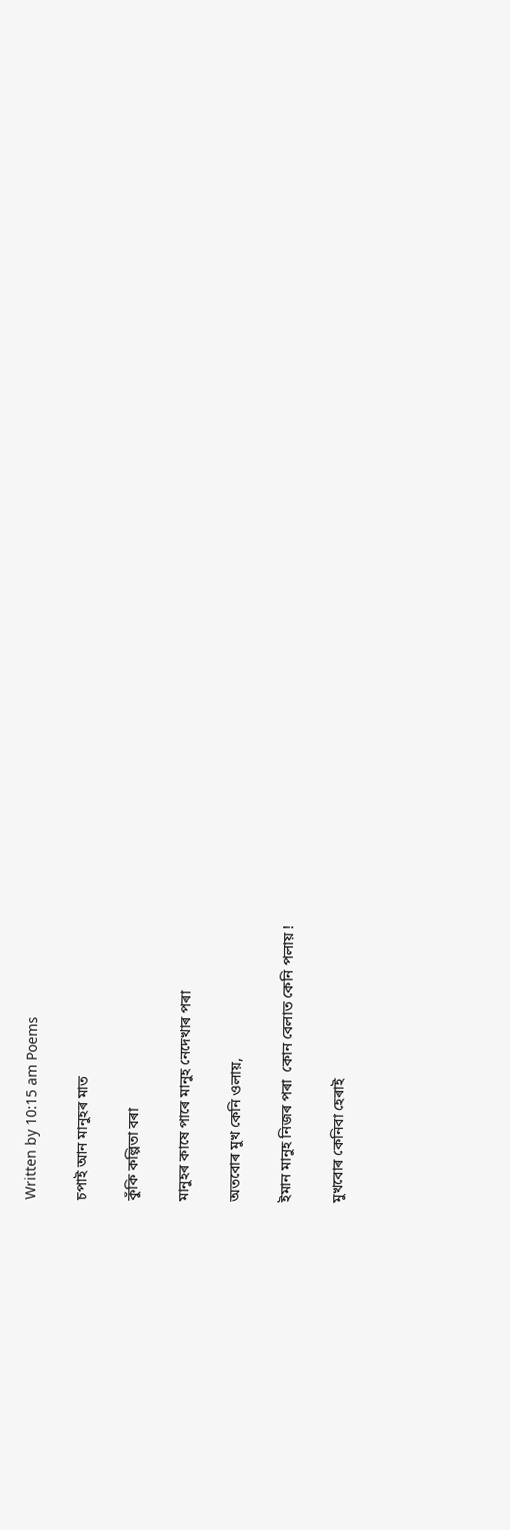Written by 10:15 am Poems

চপাই আন মানুহৰ মাত

কুঁকি কল্পিতা বৰা

মানুহৰ কাষে পাৰে মানুহ নেদেখাৰ পৰা

অতবোৰ মুখ কেনি ওলায়,

ইমান মানুহ নিজৰ পৰা  কোন বেলাত কেনি পলায় !

মুখবোৰ কেনিবা হেৰাই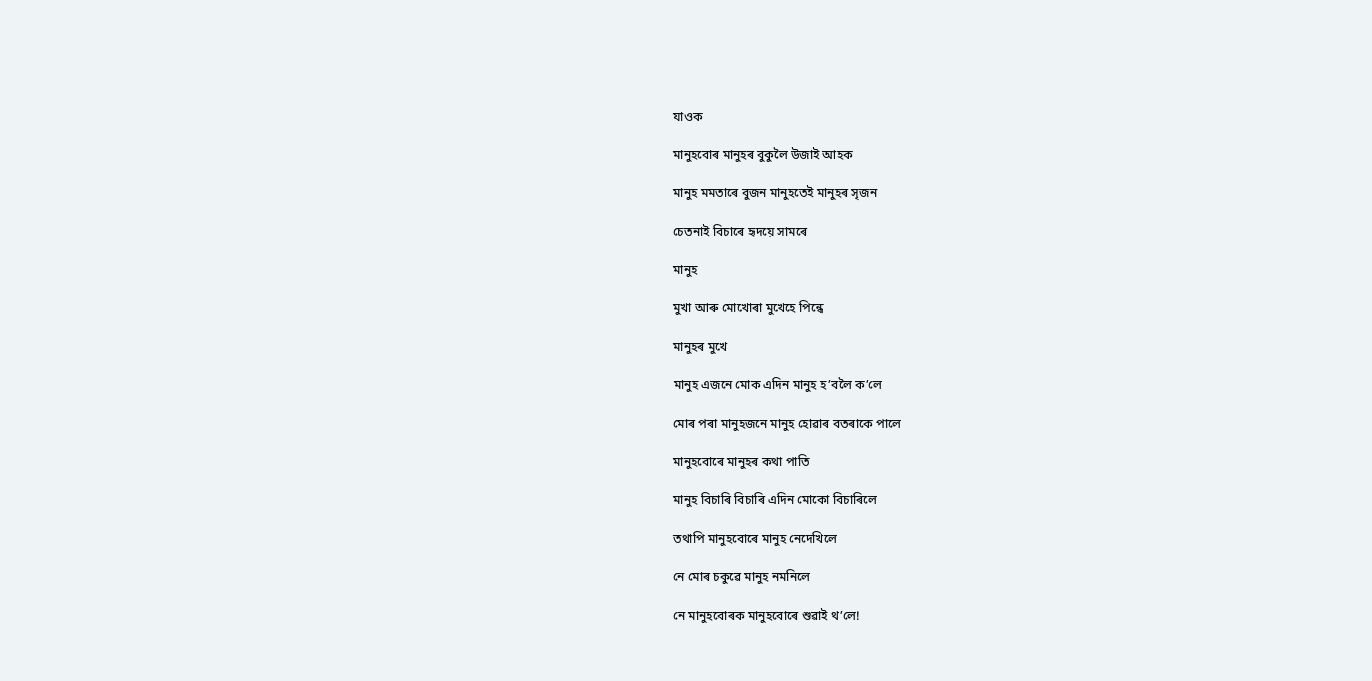যাওক

মানুহবোৰ মানুহৰ বুকুলৈ উজাই আহক

মানুহ মমতাৰে বুজন মানুহতেই মানুহৰ সৃজন

চেতনাই বিচাৰে হৃদয়ে সামৰে

মানুহ

মুখা আৰু মোখোৰা মুখেহে পিন্ধে

মানুহৰ মুখে

মানুহ এজনে মোক এদিন মানুহ হ’বলৈ ক’লে

মোৰ পৰা মানুহজনে মানুহ হোৱাৰ বতৰাকে পালে

মানুহবোৰে মানুহৰ কথা পাতি

মানুহ বিচাৰি বিচাৰি এদিন মোকো বিচাৰিলে

তথাপি মানুহবোৰে মানুহ নেদেখিলে

নে মোৰ চকুৱে মানুহ নমনিলে

নে মানুহবোৰক মানুহবোৰে শুৱাই থ’লে!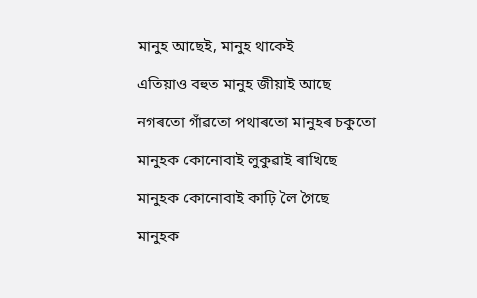মানুহ আছেই, মানুহ থাকেই

এতিয়াও বহুত মানুহ জীয়াই আছে

নগৰতো গাঁৱতো পথাৰতো মানুহৰ চকুতো

মানুহক কোনোবাই লুকুৱাই ৰাখিছে

মানুহক কোনোবাই কাঢ়ি লৈ গৈছে

মানুহক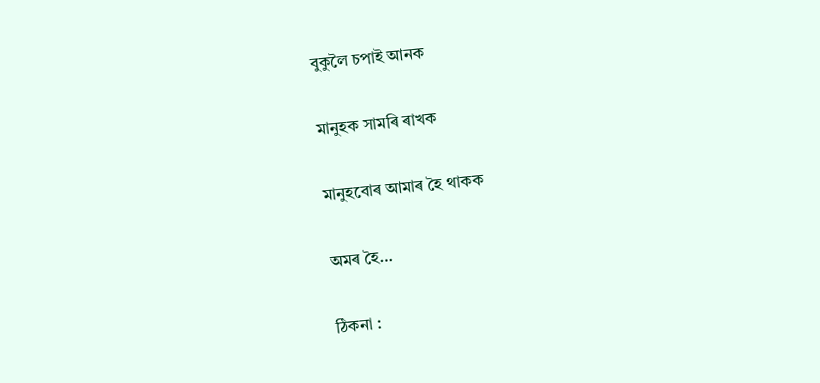বুকুলৈ চপাই আনক

মানুহক সামৰি ৰাখক

মানুহবোৰ আমাৰ হৈ থাকক

অমৰ হৈ…

ঠিকনা :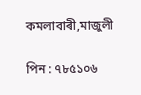কমলাবাৰী,মাজুলী

পিন : ৭৮৫১০৬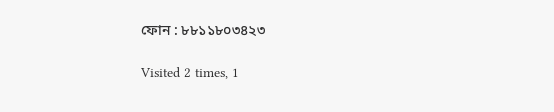ফোন : ৮৮১১৮০৩৪২৩

Visited 2 times, 1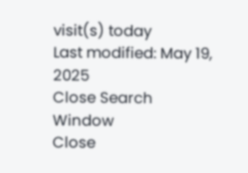visit(s) today
Last modified: May 19, 2025
Close Search Window
Close